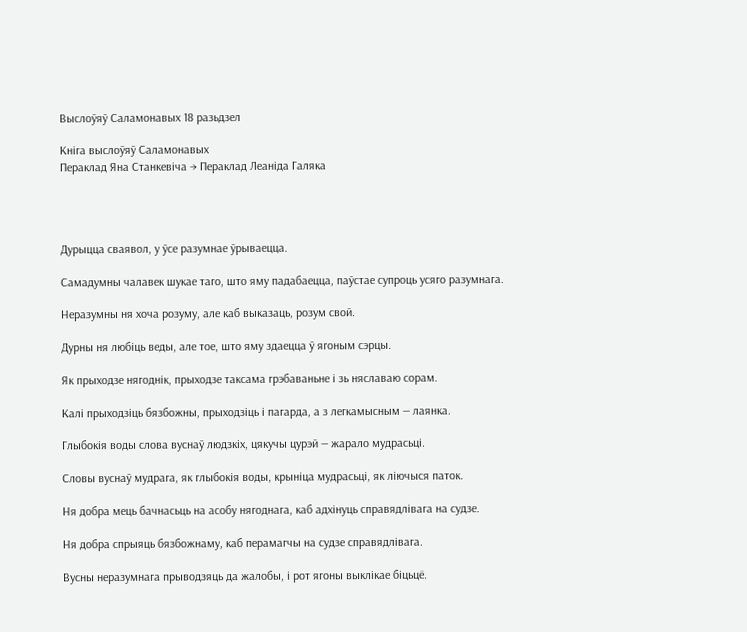Выслоўяў Саламонавых 18 разьдзел

Кніга выслоўяў Саламонавых
Пераклад Яна Станкевіча → Пераклад Леаніда Галяка




Дурыцца сваявол, у ўсе разумнае ўрываецца.

Самадумны чалавек шукае таго, што яму падабаецца, паўстае супроць усяго разумнага.

Неразумны ня хоча розуму, але каб выказаць, розум свой.

Дурны ня любіць веды, але тое, што яму здаецца ў ягоным сэрцы.

Як прыходзе нягоднік, прыходзе таксама грэбаваньне і зь няславаю сорам.

Калі прыходзіць бязбожны, прыходзіць і пагарда, а з легкамысным — лаянка.

Глыбокія воды слова вуснаў людзкіх, цякучы цурэй — жарало мудрасьці.

Словы вуснаў мудрага, як глыбокія воды, крыніца мудрасьці, як ліючыся паток.

Ня добра мець бачнасьць на асобу нягоднага, каб адхінуць справядлівага на судзе.

Ня добра спрыяць бязбожнаму, каб перамагчы на судзе справядлівага.

Вусны неразумнага прыводзяць да жалобы, і рот ягоны выклікае біцьцё.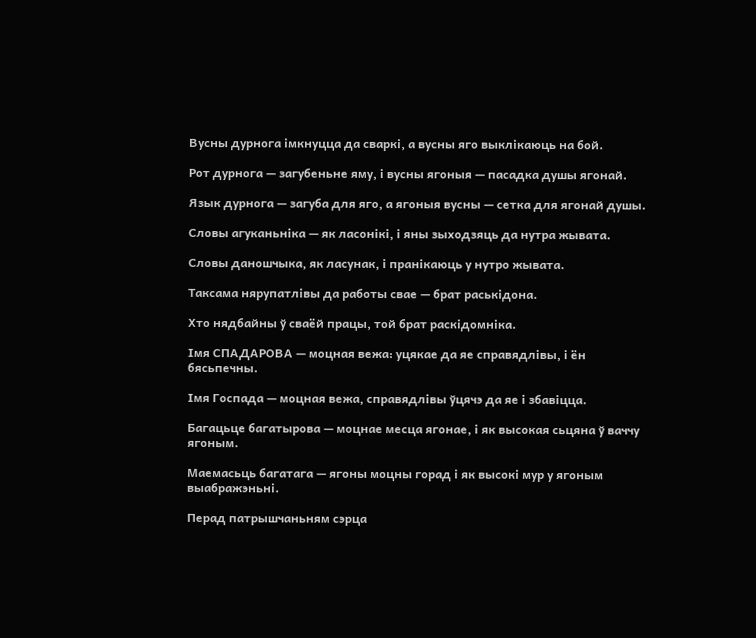Вусны дурнога імкнуцца да сваркі, а вусны яго выклікаюць на бой.

Рот дурнога — загубеньне яму, і вусны ягоныя — пасадка душы ягонай.

Язык дурнога — загуба для яго, а ягоныя вусны — сетка для ягонай душы.

Словы агуканьніка — як ласонікі, і яны зыходзяць да нутра жывата.

Словы даношчыка, як ласунак, і пранікаюць у нутро жывата.

Таксама нярупатлівы да работы свае — брат раськідона.

Хто нядбайны ў сваёй працы, той брат раскідомніка.

Імя СПАДАРОВА — моцная вежа: уцякае да яе справядлівы, і ён бясьпечны.

Імя Госпада — моцная вежа, справядлівы ўцячэ да яе і збавіцца.

Багацьце багатырова — моцнае месца ягонае, і як высокая сьцяна ў ваччу ягоным.

Маемасьць багатага — ягоны моцны горад і як высокі мур у ягоным выабражэньні.

Перад патрышчаньням сэрца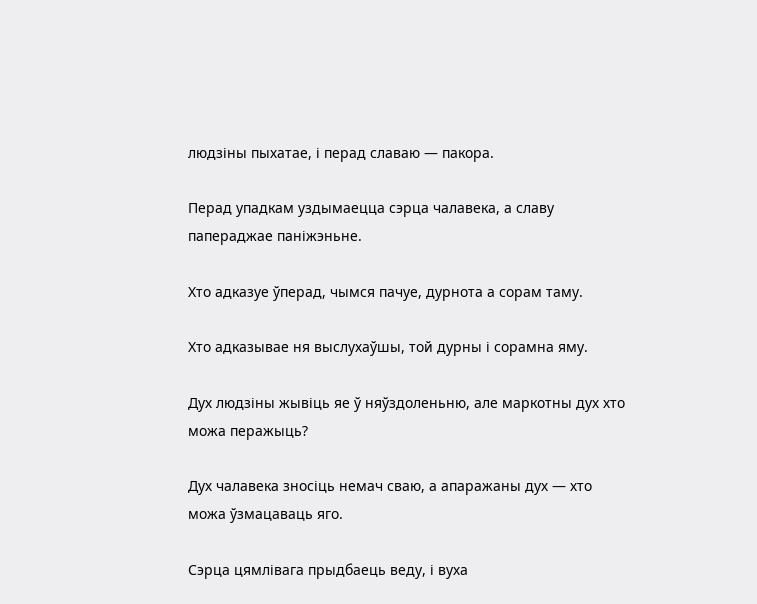людзіны пыхатае, і перад славаю — пакора.

Перад упадкам уздымаецца сэрца чалавека, а славу папераджае паніжэньне.

Хто адказуе ўперад, чымся пачуе, дурнота а сорам таму.

Хто адказывае ня выслухаўшы, той дурны і сорамна яму.

Дух людзіны жывіць яе ў няўздоленьню, але маркотны дух хто можа перажыць?

Дух чалавека зносіць немач сваю, а апаражаны дух — хто можа ўзмацаваць яго.

Сэрца цямлівага прыдбаець веду, і вуха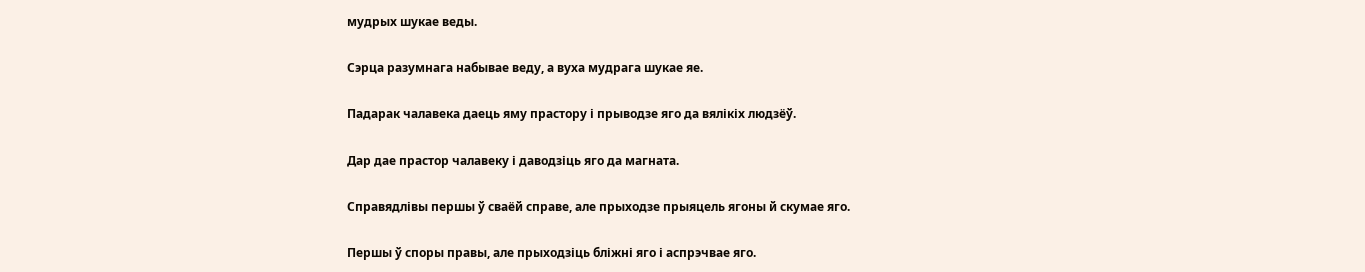мудрых шукае веды.

Сэрца разумнага набывае веду, а вуха мудрага шукае яе.

Падарак чалавека даець яму прастору і прыводзе яго да вялікіх людзёў.

Дар дае прастор чалавеку і даводзіць яго да магната.

Справядлівы першы ў сваёй справе, але прыходзе прыяцель ягоны й скумае яго.

Першы ў споры правы, але прыходзіць бліжні яго і аспрэчвае яго.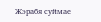Жэрабя суймае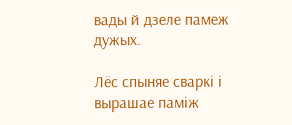вады й дзеле памеж дужых.

Лёс спыняе сваркі і вырашае паміж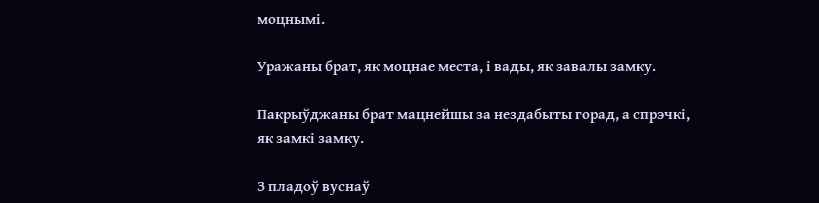моцнымі.

Уражаны брат, як моцнае места, і вады, як завалы замку.

Пакрыўджаны брат мацнейшы за нездабыты горад, а спрэчкі, як замкі замку.

З пладоў вуснаў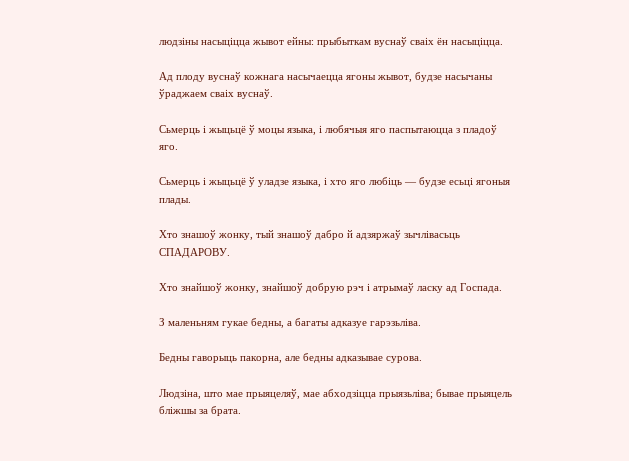людзіны насыціцца жывот ейны: прыбыткам вуснаў сваіх ён насыціцца.

Ад плоду вуснаў кожнага насычаецца ягоны жывот, будзе насычаны ўраджаем сваіх вуснаў.

Сьмерць і жыцьцё ў моцы языка, і любячыя яго паспытаюцца з пладоў яго.

Сьмерць і жыцьцё ў уладзе языка, і хто яго любіць — будзе есьці ягоныя плады.

Хто знашоў жонку, тый знашоў дабро й адзяржаў зычлівасьць СПАДАРОВУ.

Хто знайшоў жонку, знайшоў добрую рэч і атрымаў ласку ад Госпада.

З маленьням гукае бедны, а багаты адказуе гарэзьліва.

Бедны гаворыць пакорна, але бедны адказывае сурова.

Людзіна, што мае прыяцеляў, мае абходзіцца прыязьліва; бывае прыяцель бліжшы за брата.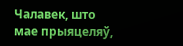Чалавек, што мае прыяцеляў,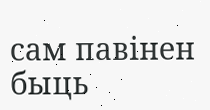сам павінен быць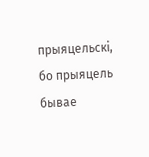прыяцельскі, бо прыяцель бывае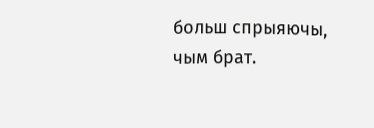больш спрыяючы, чым брат.